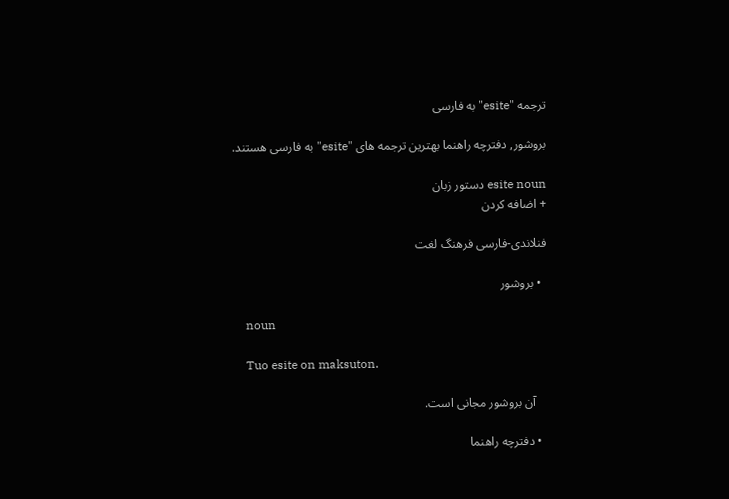ترجمه "esite" به فارسی

بروشور, دفترچه راهنما بهترین ترجمه های "esite" به فارسی هستند.

esite noun دستور زبان
+ اضافه کردن

فنلاندی-فارسی فرهنگ لغت

  • بروشور

    noun

    Tuo esite on maksuton.

    آن بروشور مجانی است.

  • دفترچه راهنما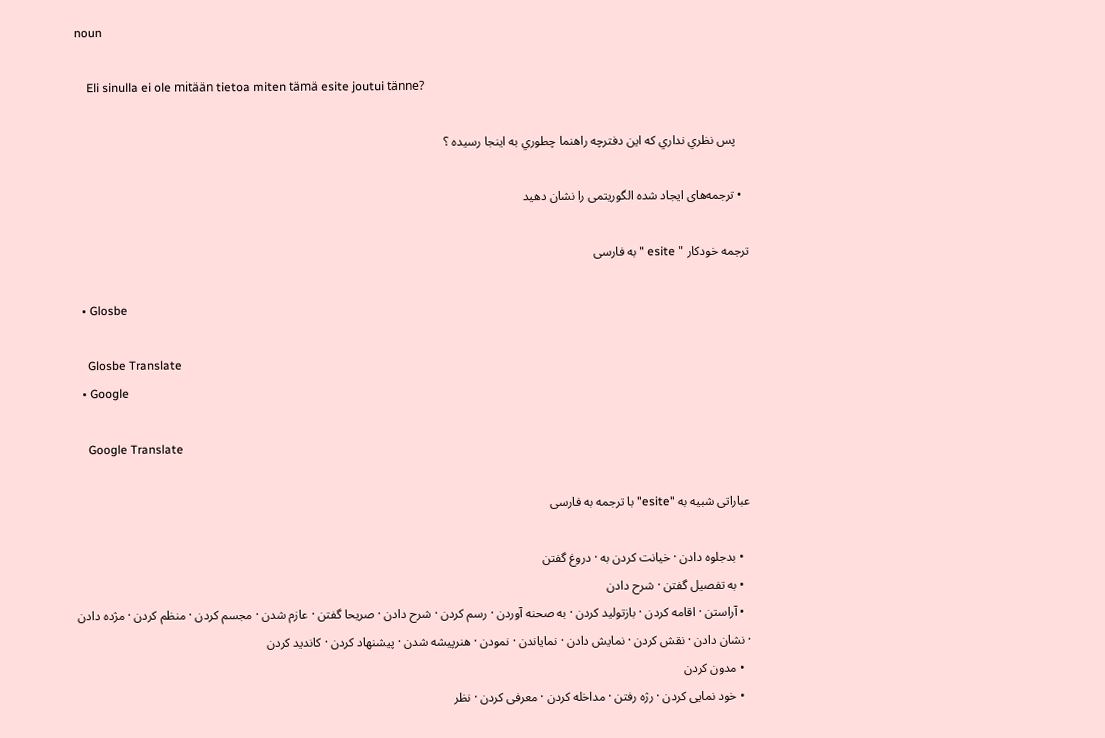noun

    Eli sinulla ei ole mitään tietoa miten tämä esite joutui tänne?

    پس نظري نداري که اين دفترچه راهنما چطوري به اينجا رسيده ؟

  • ترجمه‌های ایجاد شده الگوریتمی را نشان دهید

ترجمه خودکار " esite " به فارسی

  • Glosbe

    Glosbe Translate
  • Google

    Google Translate

عباراتی شبیه به "esite" با ترجمه به فارسی

  • بدجلوه دادن · خیانت کردن به · دروغ گفتن
  • به تفصیل گفتن · شرح دادن
  • آراستن · اقامه كردن · بازتوليد كردن · به صحنه آوردن · رسم کردن · شرح دادن · صریحا گفتن · عازم شدن · مجسم کردن · منظم کردن · مژده دادن · نشان دادن · نقش کردن · نمايش دادن · نمایاندن · نمودن · هنرپیشه شدن · پیشنهاد کردن · کاندید کردن
  • مدون کردن
  • خود نمایی کردن · رژه رفتن · مداخله کردن · معرفی کردن · نظر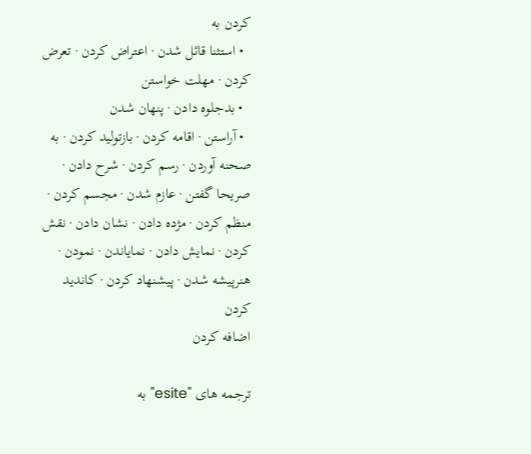کردن به
  • استثنا قائل شدن · اعتراض کردن · تعرض کردن · مهلت خواستن
  • بدجلوه دادن · پنهان شدن
  • آراستن · اقامه كردن · بازتوليد كردن · به صحنه آوردن · رسم کردن · شرح دادن · صریحا گفتن · عازم شدن · مجسم کردن · منظم کردن · مژده دادن · نشان دادن · نقش کردن · نمايش دادن · نمایاندن · نمودن · هنرپیشه شدن · پیشنهاد کردن · کاندید کردن
اضافه کردن

ترجمه های "esite" به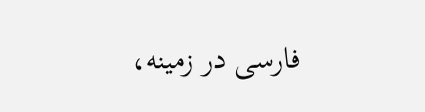فارسی در زمینه،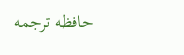حافظه ترجمه